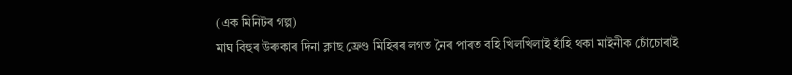(এক মিনিটৰ গল্প)
মাঘ বিহুৰ উৰুকাৰ দিনা ক্লাছ ফ্রেণ্ড মিহিৰৰ লগত নৈৰ পাৰত বহি খিলখিলাই হাঁহি থকা মাইনীক চোঁচোৰাই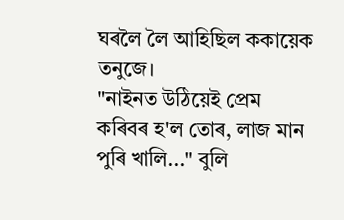ঘৰলৈ লৈ আহিছিল ককায়েক তনুজে।
"নাইনত উঠিয়েই প্ৰেম কৰিবৰ হ'ল তোৰ, লাজ মান পুৰি খালি..." বুলি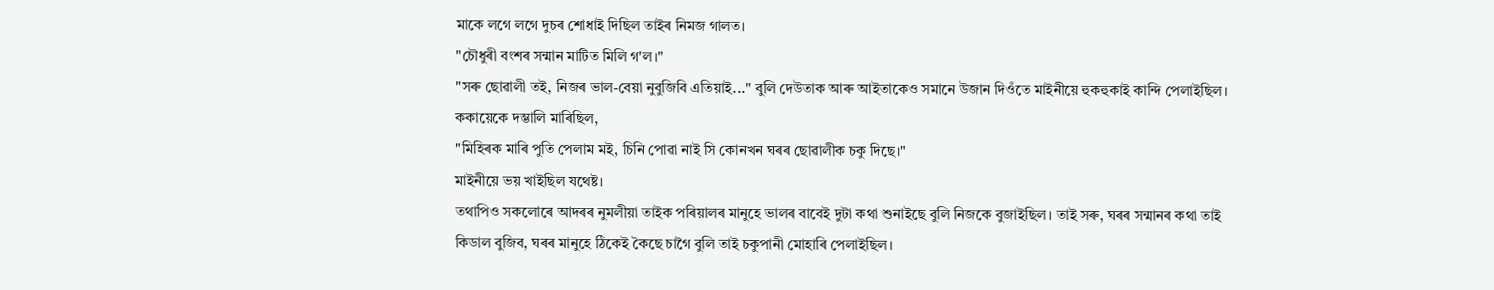মাকে লগে লগে দুচৰ শোধাই দিছিল তাইৰ নিমজ গালত।
"চৌধুৰী বংশৰ সন্মান মাটিত মিলি গ'ল।"
"সৰু ছোৱালী তই, নিজৰ ভাল-বেয়া নুবুজিবি এতিয়াই..." বুলি দেউতাক আৰু আইতাকেও সমানে উজান দিওঁতে মাইনীয়ে হুকহুকাই কান্দি পেলাইছিল।
ককায়েকে দম্ভালি মাৰিছিল,
"মিহিৰক মাৰি পুতি পেলাম মই, চিনি পোৱা নাই সি কোনখন ঘৰৰ ছোৱালীক চকু দিছে।"
মাইনীয়ে ভয় খাইছিল যথেষ্ট।
তথাপিও সকলোৰে আদৰৰ নুমলীয়া তাইক পৰিয়ালৰ মানুহে ভালৰ বাবেই দুটা কথা শুনাইছে বুলি নিজকে বুজাইছিল। তাই সৰু, ঘৰৰ সন্মানৰ কথা তাই কিডাল বুজিব, ঘৰৰ মানুহে ঠিকেই কৈছে চাগৈ বুলি তাই চকুপানী মোহাৰি পেলাইছিল।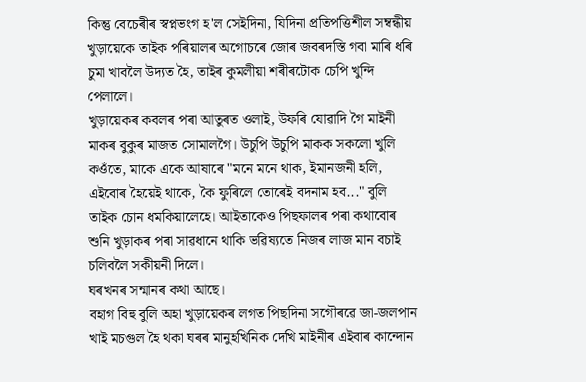কিন্তু বেচেৰীৰ স্বপ্নভংগ হ'ল সেইদিনা, যিদিনা প্ৰতিপত্তিশীল সম্বন্ধীয় খুড়ায়েকে তাইক পৰিয়ালৰ অগোচৰে জোৰ জবৰদস্তি গবা মাৰি ধৰি চুমা খাবলৈ উদ্যত হৈ, তাইৰ কুমলীয়া শৰীৰটোক চেপি খুন্দি পেলালে।
খুড়ায়েকৰ কবলৰ পৰা আতুৰত ওলাই, উফৰি যোৱাদি গৈ মাইনী মাকৰ বুকুৰ মাজত সোমালগৈ। উচুপি উচুপি মাকক সকলো খুলি কওঁতে, মাকে একে আষাৰে "মনে মনে থাক, ইমানজনী হলি, এইবোৰ হৈয়েই থাকে, কৈ ফুৰিলে তোৰেই বদনাম হব..." বুলি তাইক চোন ধমকিয়ালেহে। আইতাকেও পিছফালৰ পৰা কথাবোৰ শুনি খুড়াকৰ পৰা সাৱধানে থাকি ভৱিষ্যতে নিজৰ লাজ মান বচাই চলিবলৈ সকীয়নী দিলে।
ঘৰখনৰ সন্মানৰ কথা আছে।
বহাগ বিহু বুলি অহা খুড়ায়েকৰ লগত পিছদিনা সগৌৰৱে জা-জলপান খাই মচগুল হৈ থকা ঘৰৰ মানুহখিনিক দেখি মাইনীৰ এইবাৰ কান্দোন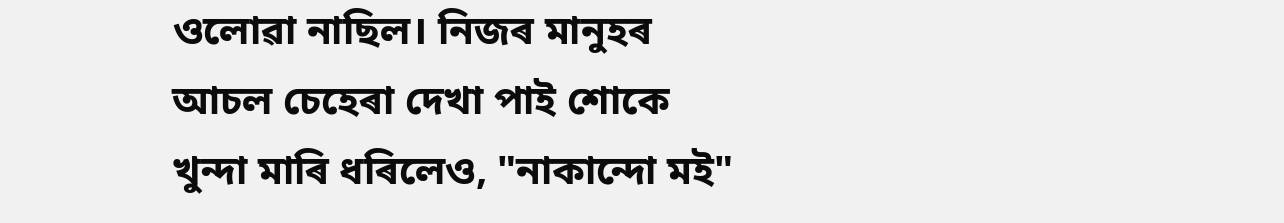ওলোৱা নাছিল। নিজৰ মানুহৰ আচল চেহেৰা দেখা পাই শোকে খুন্দা মাৰি ধৰিলেও, "নাকান্দো মই"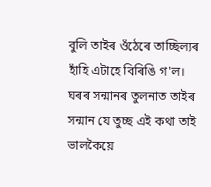বুলি তাইৰ ওঁঠেৰে তাচ্ছিল্যৰ হাঁহি এটাহে বিৰিঙি গ'ল।
ঘৰৰ সন্মানৰ তুলনাত তাইৰ সন্মান যে তুচ্ছ এই কথা তাই ভালকৈয়ে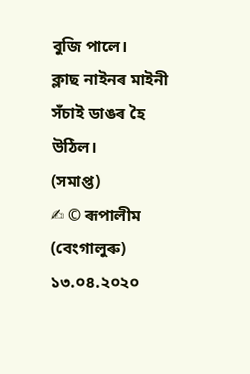বুজি পালে।
ক্লাছ নাইনৰ মাইনী সঁচাই ডাঙৰ হৈ উঠিল।
(সমাপ্ত)
✍ © ৰূপালীম (বেংগালুৰু)
১৩.০৪.২০২০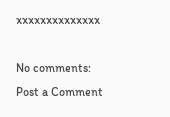xxxxxxxxxxxxxx

No comments:
Post a Comment